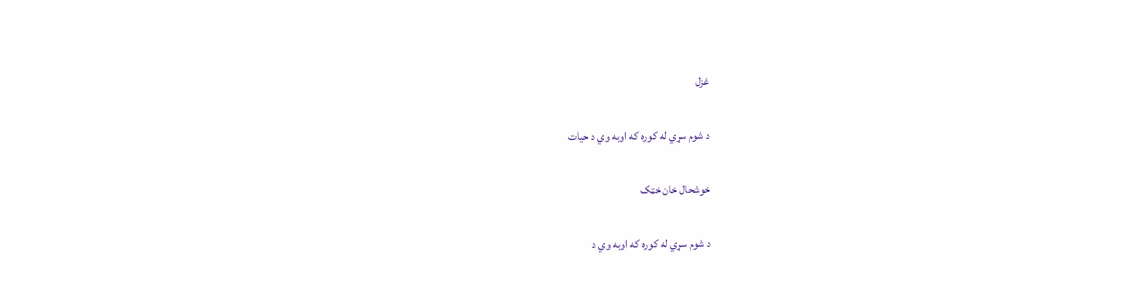غزل

د شوم سړي له کوره که اوبه وي د حيات

خوشحال خان خټک

د شوم سړي له کوره که اوبه وي د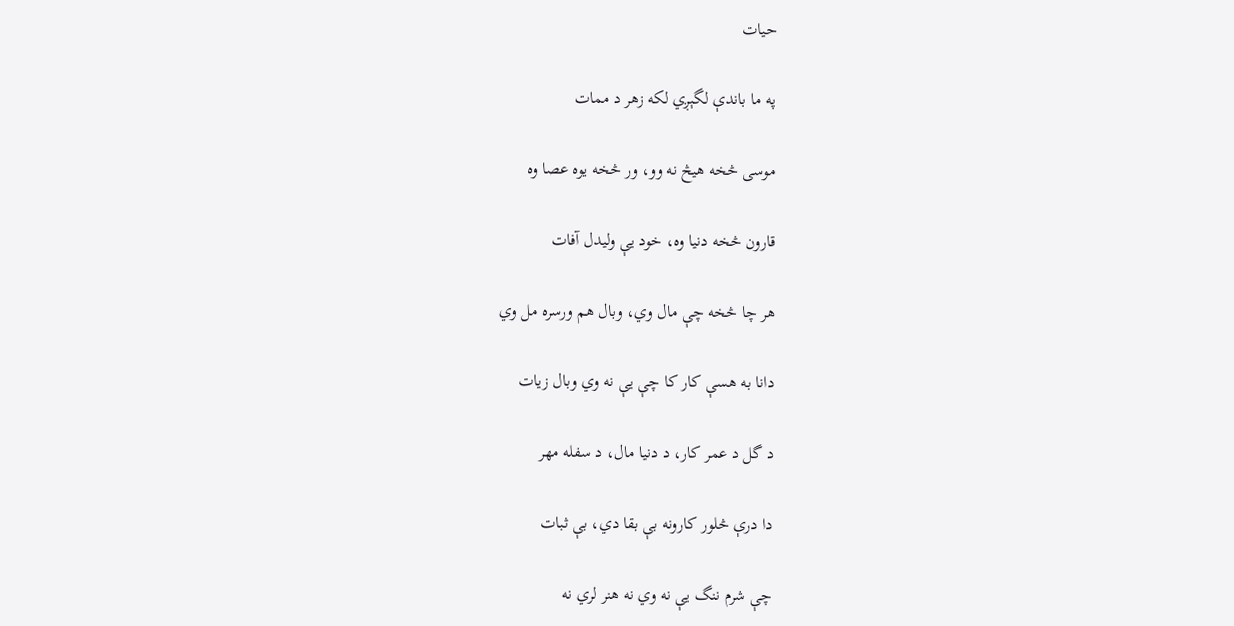حيات

په ما باندې لگېږي لکه زهر د ممات

موسی څخه هيڅ نه وو، ور څخه يوه عصا وه

قارون څخه دنيا وه، خود يې وليدل آفات

هر چا څخه چې مال وي، وبال هم ورسره مل وي

دانا به هسې کار کا چې يې نه وي وبال زيات

د گل د عمر کار، د دنيا مال، د سفله مهر

دا درې څلور کارونه بې بقا دي، بې ثبات

چې شرم ننگ يې نه وي نه هنر لري نه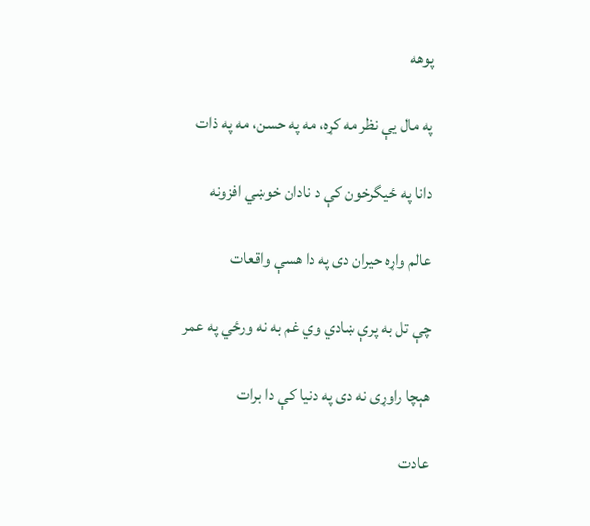پوهه

په مال يې نظر مه کړه، مه په حسن، مه په ذات

دانا په ځيگرخون کې د نادان خوښي افزونه

عالم واړه حيران دی په دا هسې واقعات

چې تل به پرې ښادي وي غم به نه ورځي په عمر

هېچا راوړی نه دی په دنيا کې دا برات

عادت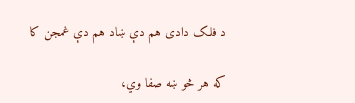د فلک دادی هم دې ښاد هم دې غمجن کا

که هر څو ښه صفا وي،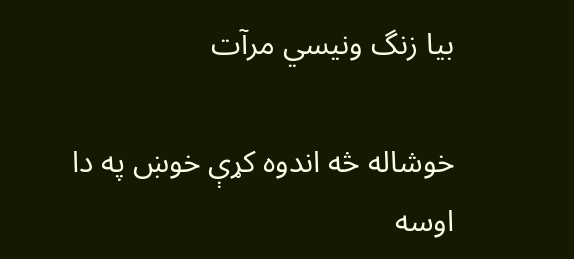بيا زنگ ونيسي مرآت

خوشاله څه اندوه کړې خوښ په دا اوسه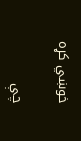خوښي کړه

چې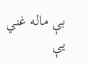بې ماله غني يې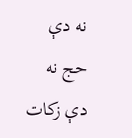نه دې حج نه دې زکات